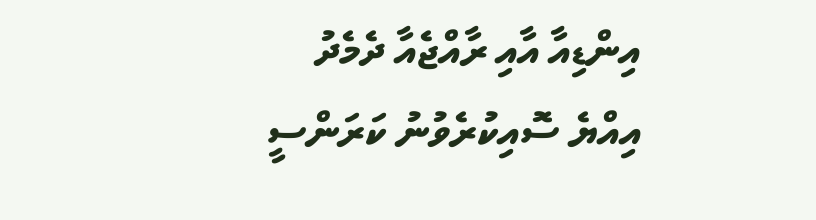އިންޑިއާ އާއި ރާއްޖެއާ ދެމެދު އިއްޔެ ސޮއިކުރެވުނު ކަރަންސީ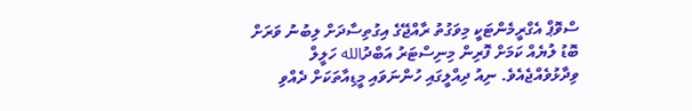ސްވޮޕް އެގްރީމެންޓަކީ މިވަގުތު ރާއްޖޭގެ އިގުތިސާދަށް ލިބުނު ވަރަށް ބޮޑު ލުޔެއް ކަމަށް ފޮރިން މިނިސްޓަރު އަބްދުالله ހަލީލް ވިދާޅުވެއްޖެއެވެ. ނިއު ދިއްލީގައި ހުންނަވައި މީޑިއާތަކަށް ދެއްވި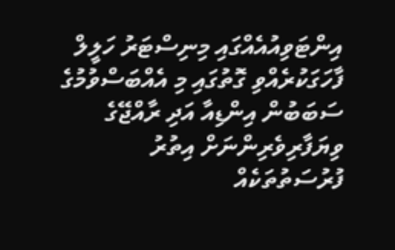އިންޓަވިއުއެއްގައި މިނިސްޓަރު ހަލީލް ފާހަގަކުރެއްވި ގޮތުގައި މި އެއްބަސްވުމުގެ ސަބަބުން އިންޑިއާ އަދި ރާއްޖޭގެ ވިޔަފާރިވެރިންނަށް އިތުރު ފުރުސަތުތަކެއް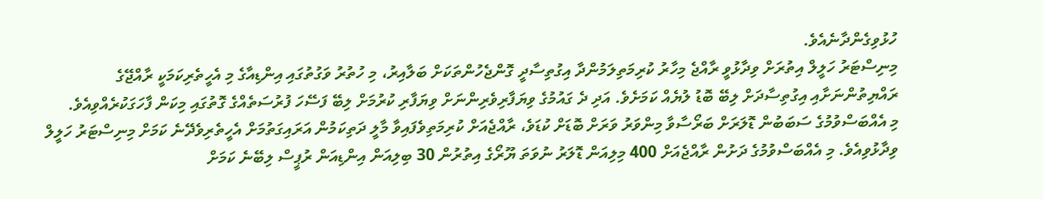ހުޅުވިގެންދާނެއެވެ.
މިނިސްޓަރު ހަލީލް އިތުރަށް ވިދާޅުވީ ރާއްޖެ މިހާރު ކުރިމަތިލަމުންދާ އިގުތިސާދީ ގޮންޖެހުންތަކަށް ބަލާއިރު، މި ހުތުރު ވަގުތުގައި އިންޑިއާގެ މި އެހީތެރިކަމަކީ ރާއްޖޭގެ ރައްޔިތުންނަށާއި އިގުތިސާދަށް ލިބޭ ބޮޑު ލުޔެއް ކަމަށެވެ. އަދި ދެ ގައުމުގެ ވިޔަފާރިވެރިންނަށް ވިޔަފާރި ކުރުމަށް ލިބޭ ފަސޭހަ ފުރުސަތެއްގެ ގޮތުގައި މިކަން ފާހަގަކުރެއްވިއެވެ.
މި އެއްބަސްވުމުގެ ސަބަބުން ޑޮލަރަށް ބަރޯސާވާ މިންވަރު ވަރަށް ބޮޑަށް ކުޑަވެ، ރާއްޖެއަށް ކުރިމަތިވެފައިވާ މާލީ ދަތިކަމުން އަރައިގަތުމަށް އެހީތެރިވެދޭނެ ކަމަށް މިނިސްޓަރު ހަލީލް ވިދާޅުވިއެވެ. މި އެއްބަސްވުމުގެ ދަށުން ރާއްޖެއަށް 400 މިލިއަން ޑޮލަރު ނުވަތަ ޔޫރޯގެ އިތުރުން 30 ބިލިއަން އިންޑިއަން ރުޕީސް ލިބޭނެ ކަމަށް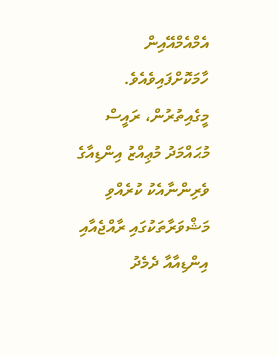އެމްއެމްއޭއިން ހާމަކޮށްފައިވެއެވެ.
މީގެއިތުރުން، ރައީސް މުޙައްމަދު މުޢިއްޒު އިންޑިއާގެ ވެރިންނާއެކު ކުރެއްވި މަޝްވަރާތަކުގައި ރާއްޖެއާއި އިންޑިއާއާ ދެމެދު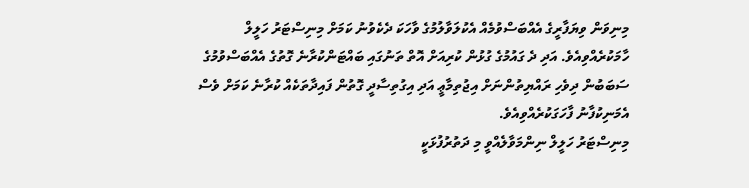މިނިވަން ވިޔަފާރީގެ އެއްބަސްވުމެއް އެކުލަވާލުމުގެ ވާހަކަ ދެކެވުނު ކަމަށް މިނިސްޓަރު ހަލީލް ހާމަކުރެއްވިއެވެ. އަދި ދެ ގައުމުގެ ގުޅުން ކުރިއަށް އޮތް ތަނުގައި ބައްޓަންކުރާނެ ގޮތުގެ އެއްބަސްވުމުގެ ސަބަބުން ދިވެހި ރައްޔިތުންނަށް އިޖުތިމާޢީ އަދި އިގުތިސާދީ ގޮތުން ފައިދާތަކެއް ކުރާނެ ކަމަށް ވެސް އެމަނިކުފާނު ފާހަގަކުރެއްވިއެވެ.
މިނިސްޓަރު ހަލީލް ނިންމަވާލެއްވީ މި ދަތުރުފުޅަކީ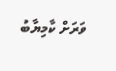ވަރަށް ކާމިޔާބު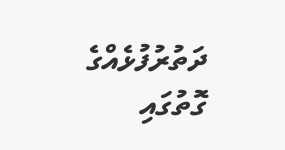ދަތުރުފުޅެއްގެ ގޮތުގައި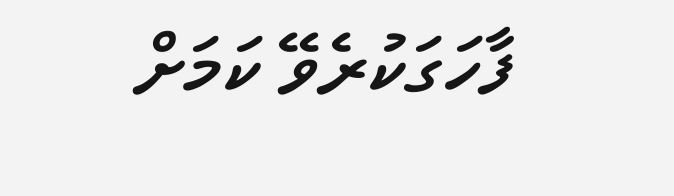ފާހަގަކުރެވޭ ކަމަށް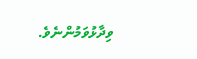ވިދާޅުވަމުންނެވެ.